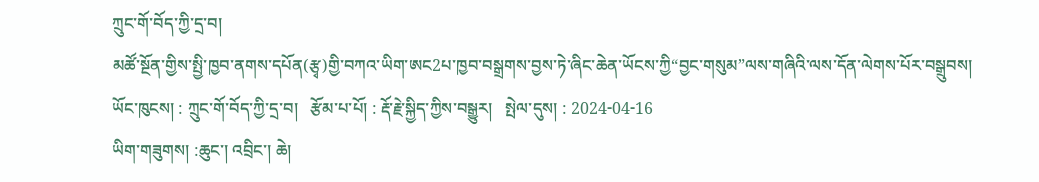ཀྲུང་གོ་བོད་ཀྱི་དྲ་བ།
མཚོ་སྔོན་གྱིས་སྤྱི་ཁྱབ་ནགས་དཔོན(རྩྭ)གྱི་བཀའ་ཡིག་ཨང2པ་ཁྱབ་བསྒྲགས་བྱས་ཏེ་ཞིང་ཆེན་ཡོངས་ཀྱི“བྱང་གསུམ”ལས་གཞིའི་ལས་དོན་ལེགས་པོར་བསྒྲུབས།
ཡོང་ཁུངས། : ཀྲུང་གོ་བོད་ཀྱི་དྲ་བ།   རྩོམ་པ་པོ། : རྡོ་རྗེ་སྐྱིད་ཀྱིས་བསྒྱུར།   སྤེལ་དུས། : 2024-04-16
ཡིག་གཟུགས། :ཆུང་། འབྲིང་། ཆེ།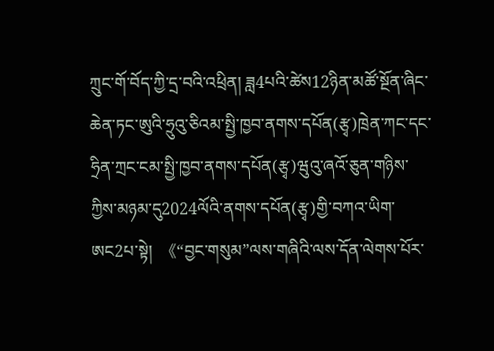ཀྲུང་གོ་བོད་ཀྱི་དྲ་བའི་འཕྲིན། ཟླ4པའི་ཚེས12ཉིན་མཚོ་སྔོན་ཞིང་ཆེན་ཏང་ཨུའི་ཧྲུའུ་ཅིའམ་སྤྱི་ཁྱབ་ནགས་དཔོན(རྩྭ)ཁྲེན་ཀང་དང་ཧྲིན་ཀྲང་ངམ་སྤྱི་ཁྱབ་ནགས་དཔོན(རྩྭ)ཝུའུ་ཞའོ་ཅུན་གཉིས་ཀྱིས་མཉམ་དུ2024ལོའི་ནགས་དཔོན(རྩྭ)གྱི་བཀའ་ཡིག་ཨང2པ་སྟེ།  《“བྱང་གསུམ”ལས་གཞིའི་ལས་དོན་ལེགས་པོར་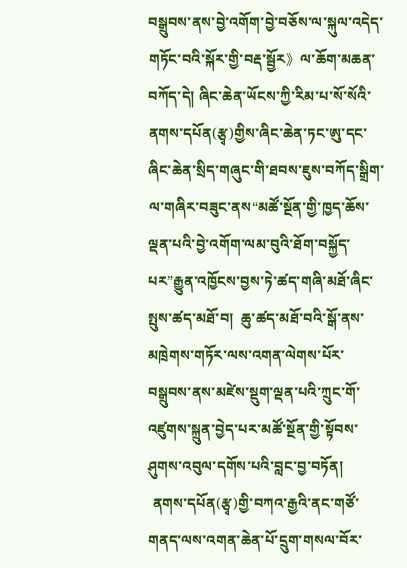བསྒྲུབས་ནས་བྱེ་འགོག་བྱེ་བཅོས་ལ་སྐུལ་འདེད་གཏོང་བའི་སྐོར་གྱི་བརྡ་སྦྱོར》ལ་ཆོག་མཆན་བཀོད་དེ། ཞིང་ཆེན་ཡོངས་ཀྱི་རིམ་པ་སོ་སོའི་ནགས་དཔོན(རྩྭ)གྱིས་ཞིང་ཆེན་ཏང་ཨུ་དང་ཞིང་ཆེན་སྲིད་གཞུང་གི་ཐབས་ཇུས་བཀོད་སྒྲིག་ལ་གཞིར་བཟུང་ནས“མཚོ་སྔོན་གྱི་ཁྱད་ཆོས་ལྡན་པའི་བྱེ་འགོག་ལམ་བུའི་ཐོག་བསྐྱོད་པར”རྒྱུན་འཁྱོངས་བྱས་ཏེ་ཚད་གཞི་མཐོ་ཞིང་སྤུས་ཚད་མཐོ་བ།  ཆུ་ཚད་མཐོ་བའི་སྒོ་ནས་མཁྲེགས་གཏོར་ལས་འགན་ལེགས་པོར་བསྒྲུབས་ནས་མཛེས་སྡུག་ལྡན་པའི་ཀྲུང་གོ་འཛུགས་སྐྲུན་བྱེད་པར་མཚོ་སྔོན་གྱི་སྟོབས་ཤུགས་འབུལ་དགོས་པའི་བླང་བྱ་བཏོན།
 ནགས་དཔོན(རྩྭ)གྱི་བཀའ་རྒྱའི་ནང་གཙོ་གནད་ལས་འགན་ཆེན་པོ་དྲུག་གསལ་བོར་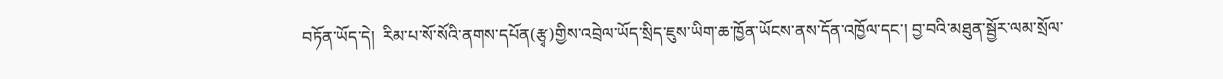བཏོན་ཡོད་དེ།  རིམ་པ་སོ་སོའི་ནགས་དཔོན(རྩྭ)གྱིས་འབྲེལ་ཡོད་སྲིད་ཇུས་ཡིག་ཆ་ཁྱོན་ཡོངས་ནས་དོན་འཁྱོལ་དང་། བྱ་བའི་མཐུན་སྦྱོར་ལམ་སྲོལ་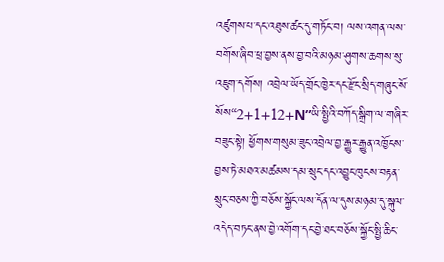འཛུགས་པ་དང་འཐུས་ཚང་དུ་གཏོང་བ། ལས་འགན་ལས་བགོས་ཞིབ་ཕྲ་བྱས་ནས་བྱ་བའི་མཉམ་ཤུགས་ཆགས་སུ་འཇུག་དགོས། འབྲེལ་ཡོད་གྲོང་ཁྱེར་དང་རྫོང་སྲིད་གཞུང་སོ་སོས“2+1+12+N”ཡི་སྤྱིའི་བཀོད་སྒྲིག་ལ་གཞིར་བཟུང་སྟེ། ཕྱོགས་གསུམ་ཟུང་འབྲེལ་བྱ་རྒྱུར་རྒྱུན་འཁྱོངས་བྱས་ཏེ་མཐའ་མཚམས་དམ་སྲུང་དང་འབྱུང་ཁུངས་བརྟན་སྲུང་བཅས་ཀྱི་བཅོས་སྐྱོང་ལས་དོན་ལ་དུས་མཉམ་དུ་སྐུལ་འདེད་བཏང་ནས་བྱེ་འགོག་དང་བྱེ་ཐང་བཅོས་སྐྱོང་སྤྱི་ཆིང་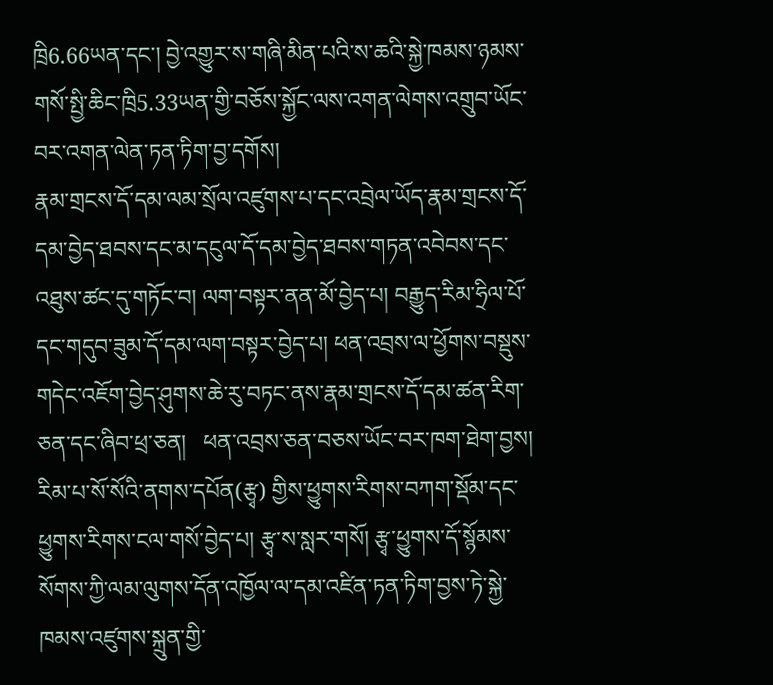ཁྲི6.66ཡན་དང་། བྱེ་འགྱུར་ས་གཞི་མིན་པའི་ས་ཆའི་སྐྱེ་ཁམས་ཉམས་གསོ་སྤྱི་ཆིང་ཁྲི5.33ཡན་གྱི་བཅོས་སྐྱོང་ལས་འགན་ལེགས་འགྲུབ་ཡོང་བར་འགན་ལེན་ཏན་ཏིག་བྱ་དགོས།
རྣམ་གྲངས་དོ་དམ་ལམ་སྲོལ་འཛུགས་པ་དང་འབྲེལ་ཡོད་རྣམ་གྲངས་དོ་དམ་བྱེད་ཐབས་དང་མ་དངུལ་དོ་དམ་བྱེད་ཐབས་གཏན་འབེབས་དང་འཐུས་ཚང་དུ་གཏོང་བ། ལག་བསྟར་ནན་མོ་བྱེད་པ། བརྒྱུད་རིམ་ཧྲིལ་པོ་དང་གདུབ་ཟུམ་དོ་དམ་ལག་བསྟར་བྱེད་པ། ཕན་འབྲས་ལ་ཕྱོགས་བསྡུས་གདེང་འཇོག་བྱེད་ཤུགས་ཆེ་རུ་བཏང་ནས་རྣམ་གྲངས་དོ་དམ་ཚན་རིག་ཅན་དང་ཞིབ་ཕྲ་ཅན།   ཕན་འབྲས་ཅན་བཅས་ཡོང་བར་ཁག་ཐེག་བྱས།   རིམ་པ་སོ་སོའི་ནགས་དཔོན(རྩྭ) གྱིས་ཕྱུགས་རིགས་བཀག་སྡོམ་དང་ཕྱུགས་རིགས་ངལ་གསོ་བྱེད་པ། རྩྭ་ས་སླར་གསོ། རྩྭ་ཕྱུགས་དོ་སྙོམས་སོགས་ཀྱི་ལམ་ལུགས་དོན་འཁྱོལ་ལ་དམ་འཛིན་ཏན་ཏིག་བྱས་ཏེ་སྐྱེ་ཁམས་འཛུགས་སྐྲུན་གྱི་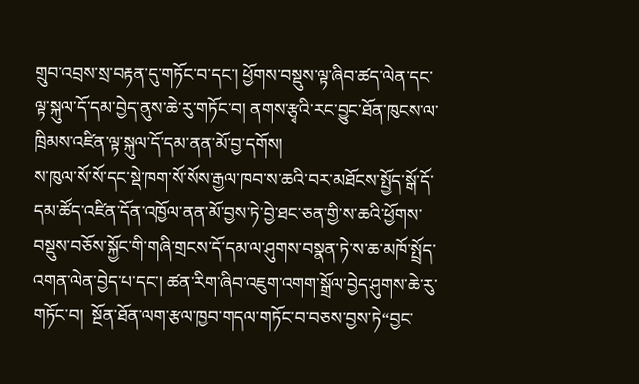གྲུབ་འབྲས་སྲ་བརྟན་དུ་གཏོང་བ་དང་། ཕྱོགས་བསྡུས་ལྟ་ཞིབ་ཚད་ལེན་དང་ལྟ་སྐུལ་དོ་དམ་བྱེད་ནུས་ཆེ་རུ་གཏོང་བ། ནགས་རྩྭའི་རང་བྱུང་ཐོན་ཁུངས་ལ་ཁྲིམས་འཛིན་ལྟ་སྐུལ་དོ་དམ་ནན་མོ་བྱ་དགོས།
ས་ཁུལ་སོ་སོ་དང་སྡེ་ཁག་སོ་སོས་རྒྱལ་ཁབ་ས་ཆའི་བར་མཐོངས་སྤྱོད་སྒོ་དོ་དམ་ཚོད་འཛིན་དོན་འཁྱོལ་ནན་མོ་བྱས་ཏེ་བྱེ་ཐང་ཅན་གྱི་ས་ཆའི་ཕྱོགས་བསྡུས་བཅོས་སྐྱོང་གི་གཞི་གྲངས་དོ་དམ་ལ་ཤུགས་བསྣན་ཏེ་ས་ཆ་མཁོ་སྤྲོད་འགན་ལེན་བྱེད་པ་དང་། ཚན་རིག་ཞིབ་འཇུག་འགག་སྒྲོལ་བྱེད་ཤུགས་ཆེ་རུ་གཏོང་བ།  སྔོན་ཐོན་ལག་རྩལ་ཁྱབ་གདལ་གཏོང་བ་བཅས་བྱས་ཏེ“བྱང་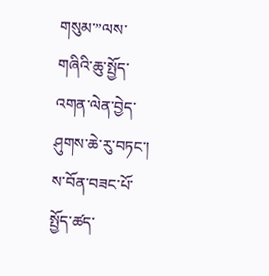གསུམ་”ལས་གཞིའི་ཆུ་སྤྱོད་འགན་ལེན་བྱེད་ཤུགས་ཆེ་རུ་བཏང་།  ས་བོན་བཟང་པོ་སྤྱོད་ཚད་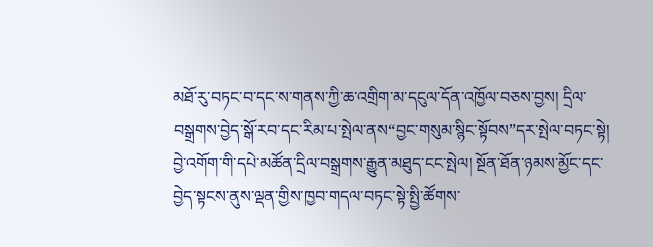མཐོ་རུ་བཏང་བ་དང་ས་གནས་ཀྱི་ཆ་འགྲིག་མ་དངུལ་དོན་འཁྱོལ་བཅས་བྱས། དྲིལ་བསྒྲགས་བྱེད་སྒོ་རབ་དང་རིམ་པ་སྤེལ་ནས“བྱང་གསུམ་སྙིང་སྟོབས”དར་སྤེལ་བཏང་སྟེ། བྱེ་འགོག་གི་དཔེ་མཚོན་དྲིལ་བསྒྲགས་རྒྱུན་མཐུད་ངང་སྤེལ། སྔོན་ཐོན་ཉམས་མྱོང་དང་བྱེད་སྟངས་ནུས་ལྡན་གྱིས་ཁྱབ་གདལ་བཏང་སྟེ་སྤྱི་ཚོགས་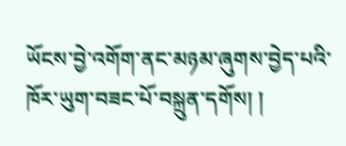ཡོངས་བྱེ་འགོག་ནང་མཉམ་ཞུགས་བྱེད་པའི་ཁོར་ཡུག་བཟང་པོ་བསྐྲུན་དགོས། །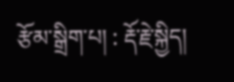རྩོམ་སྒྲིག་པ། : རྡོ་རྗེ་སྐྱིད།